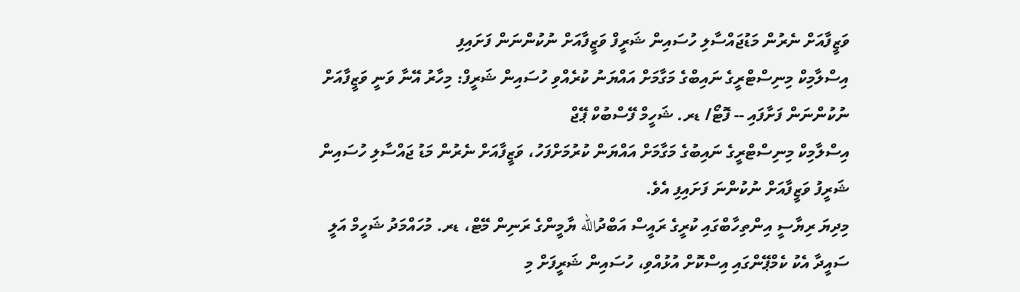ވަޒީފާއަށް ނެރުން މަޑުޖައްސާލި ހުސައިން ޝަރީފް ވަޒީފާއަށް ނުކުންނަން ފަށައިފި
އިސްލާމިކް މިނިސްޓްރީގެ ނައިބްގެ މަގާމަށް އައްޔަނު ކުރެއްވި ހުސައިން ޝަރީފް: މިހާރު އޭނާ ވަނީ ވަޒީފާއަށް ނުކުންނަން ފަށާފައި -- ފޮޓޯ/ ޑރ. ޝަހީމް ފޭސްބުކް ޕޭޖް
އިސްލާމިކް މިނިސްޓްރީގެ ނައިބުގެ މަގާމަށް އައްޔަން ކުރުމަށްފަހު، ވަޒީފާއަށް ނެރުން މަޑު ޖައްސާލި ހުސައިން ޝަރީފު ވަޒީފާއަށް ނުކުންނަ ފަށައިފި އެވެ.
މިދިޔަ ރިޔާސީ އިންތިހާބްގައި ކުރީގެ ރައީސް އަބްދުالله ޔާމީންގެ ރަނިން މޭޓް، ޑރ. މުހައްމަދު ޝަހީމް އަލީ ސައީދާ އެކު ކެމްޕޭންގައި އިސްކޮށް އުޅުއްވި، ހުސައިން ޝަރީފަށް މި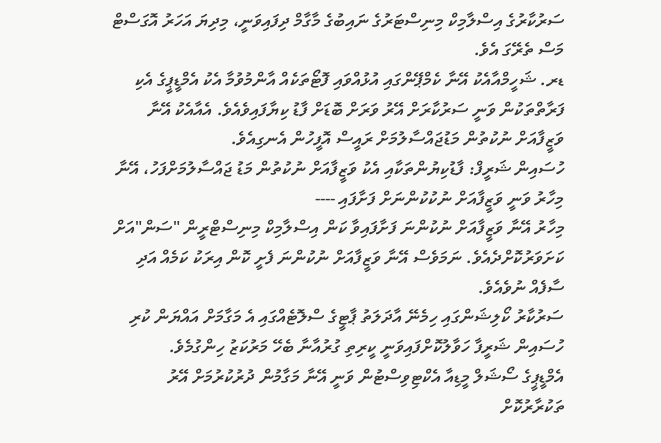ސަރުކާރުގެ އިސްލާމިކް މިނިސްޓަރުގެ ނައިބުގެ މާގާމް ދިފައިވަނީ، މިދިޔަ އަހަރު އޮގަސްޓް މަސް ތެރޭގަ އެވެ.
ޑރ. ޝަހީމްއާއެކު އޭނާ ކެމްޕޭންގައި އުޅުއްވައި ފޮޓޯތަކެއް އާންމުވުމާ އެކު އެމްޑީޕީގެ އެކި ފަރާތްތަކުން ވަނީ ސަރުކާރަށް އޭރު ވަރަށް ބޮޑަށް ފާޑު ކިޔާފައިވެއެވެ. އެއާއެކު އޭނާ ވަޒީފާއަށް ނުކުތުން މަޑުޖައްސާލުމަށް ރައީސް އޮފީހުން އެނގިއެވެ.
ހުސައިން ޝަރީފް: ފާޑުކިޔުންތަކާއި އެކު ވަޒީފާއަށް ނުކުތުން މަޑު ޖައްސާލުމަށްފަހު، އޭނާ މިހާރު ވަނީ ވަޒީފާއަށް ނުކުކުންނަށް ފަށާފައި ----
މިހާރު އޭނާ ވަޒީފާއަށް ނުކުންނަ ފަށާފައިވާ ކަން އިސްލާމިކް މިނިސްޓްރީން "ސަން"އަށް ކަށަވަރުކޮށްދެއެވެ. ނަމަވެސް އޭނާ ވަޒީފާއަށް ނުކުންނަ ފެށީ ކޮން އިރަކު ކަމެއް އަދި ސާފެއް ނުވެއެވެ.
ސަރުކާރު ކޯލިޝަންގައި ހިމެނޭ އާދަލަތު ޕާޓީގެ ސްލޮޓެއްގައި އެ މަގާމަށް އައްޔަން ކުރި ހުސައިން ޝަރީފާ ހަވާލުކޮށްފައިވަނީ ކީރިތި ގުރުއާނާ ބެހޭ މަރުކަޒު ހިންގުމެވެ.
އެމްޑީޕީގެ ސޯޝަލް މީޑިއާ އެކްޓިވިސްޓުން ވަނީ އޭނާ މަގާމުން ދުރުކުރުމަށް އޭރު ތަކުރާރުކޮށް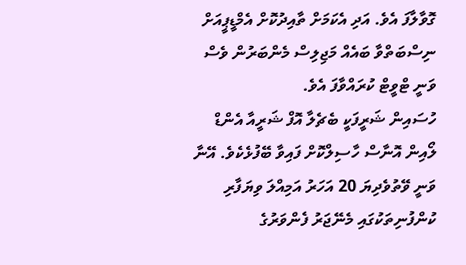ގޮވާލާފަ އެވެ. އަދި އެކަމަށް ތާއިދުކޮށް އެމްޑީޕީއަށް ނިސްބަތްވާ ބައެއް މަޖިލިސް މެންބަރުން ވެސް ވަނީ ޓްވީޓް ކުރައްވާފަ އެވެ.
ހުސައިން ޝަރީފަކީ ބެޗެލާ އޮފް ޝަރީއާ އެންޑް ލޯއިން އޮނާސް ހާސިލްކޮށް ފައިވާ ބޭފުޅެކެވެ. އޭނާ ވަނީ ވޭތުވެދިޔަ 20 އަހަރު އަމިއްލަ ވިޔަފާރި ކުންފުނިތަކުގައި މެނޭޖަރު ފެންވަރުގެ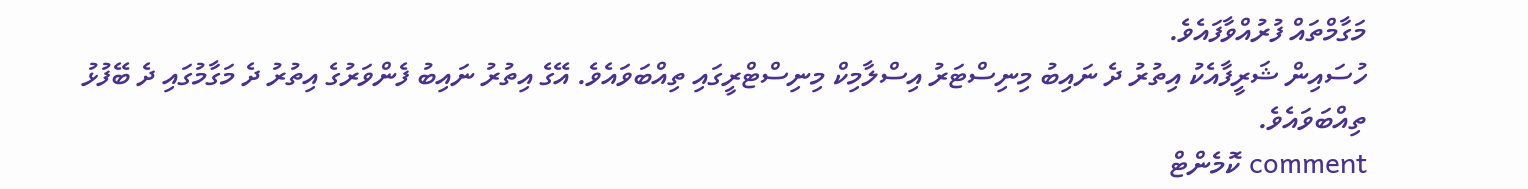މަގާމްތައް ފުރުއްވާފައެވެ.
ހުސައިން ޝަރީފާއެކު އިތުރު ދެ ނައިބު މިނިސްޓަރު އިސްލާމިކް މިނިސްޓްރީގައި ތިއްބަވައެވެ. އޭގެ އިތުރު ނައިބު ފެންވަރުގެ އިތުރު ދެ މަގާމުގައި ދެ ބޭފުޅު ތިއްބަވައެވެ.
comment ކޮމެންޓް